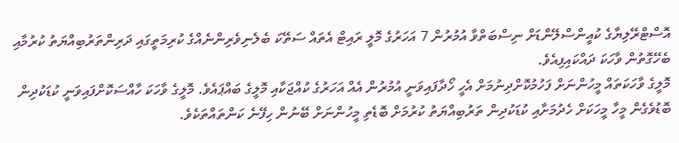އޮސްޓްރޭލިޔާގެ ކުއީންސްލޭންޑަށް ނިސްބަތްވާ އުމުރުން 7 އަހަރުގެ މޮލީ ރައިޓް އެތައް ސަތޭކަ ބެލެނިވެރިންނެއްގެ ކުރިމަތީގައި ދަރިންތަރުބިއްޔަތު ކުރުމާއި ބެހޭގޮތުން ވާހަކަ ދައްކައިފިއެވެ.
މޮލީގެ ވާހަކަތައް މީހުންނަށް ފަހުމުކޮށްދިނުމަށް އެހީ ހޯދާފައިވަނީ އުމުރުން އެއް އަހަރުގެ ކުއްޖަކާއި މޮލީގެ ބައްޕައެވެ. މޮލީގެ ވާހަކަ ހާއްސަކޮށްފައިވަނީ ކުޑަކުދިން ބޮޑުވެގެން މީހާ މީހަކަށް ހެދުމަށާއި ކުޑަކުދިން ތަރުބިއްޔަތު ކުރުމަށް ބޮޑެތި މީހުންނަށް ބޭނުން ހިފޭނެ ކަންތައްތަކެވެ.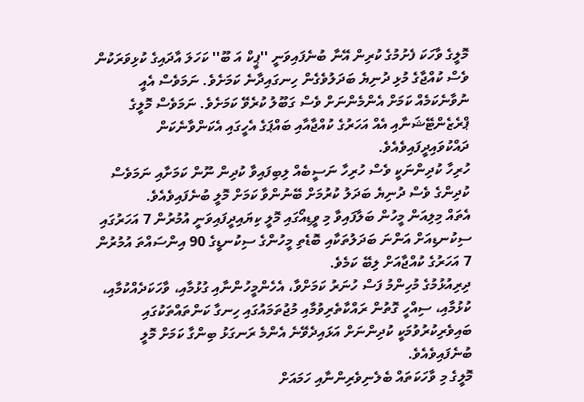މޮލީގެ ވާހަކަ ފެށުމުގެ ކުރިން އޭނާ ބުނެފައިވަނީ ''ޕީކް އަ ބޫ'' ކަހަލަ އާދައިގެ ކުޅިވަރަކުން ވެސް ކުއްޖާގެ މުޅި ދުނިޔެ ބަދަލުވެގެން ހިނގައިދާނެ ކަމަށެވެ. ނަމަވެސް އެއީ ނުވާނެކަމެއް ކަމަށް އެންމެންނަށް ވެސް ގަބޫލު ކުރެވޭ ކަމަށެވެ. ނަމަވެސް މޮލީގެ ޕްރެޒެންޓޭޝަނާއި އެއް އަހަރުގެ ކުއްޖާއާއި ބައްޕަގެ އެހީގައި އެކަންވާނެކަން ދައްކުވައިދީފައިވެއެވެ.
ހުރިހާ ކުދިންނަކީ ވެސް ހުރިހާ ނަސީބެއް ލިބިފައިވާ ކުދިން ނޫން ކަމަށާއި ނަމަވެސް ކުދިންގެ ވެސް ދުނިޔެ ބަދަލު ކުރުމަށް ބޭނުންވާ ކަމަށް މޮލީ ބުނެފައިވެއެވެ.
އެތައް މިލިއަން މީހުން ބަލާފައިވާ މި ވީޑިއޯގައި މޮލީ ކިޔައިދީފައިވަނީ އުމުރުން 7 އަހަރުގައި ސިކުނޑިއަށް އަންނަ ބަދަލުތަކާއި ބޮޑެތި މީހުންގެ ސިކުނޑީގެ 90 އިންސައްތަ އުމުރުން 7 އަހަރުގެ ކުއްޖާއަށް ލިބޭ ކަމެވެ.
ދިރިއުޅުމުގެ މުހިންމު ފަސް ހުނަރު ކަމަށްވާ، އެހެންމީހުންނާއި ގުޅުމާއި، ވާހަކަދެއްކުމާއި، ކުޅުމާއި، ސިއްހީ ގޮތުން ރައްކާތެރިވުމާއި މުޖުތަމައުގައި ހިނގާ ކަންތައްތަކުގައި ބައިވެރިކުރުވުމަކީ ކުދިންނަށް އަޅައިދެވޭނެ އެންމެ ރަނގަޅު ބިންގާ ކަމަށް މޮލީ ބުނެފައިވެއެވެ.
މޮލީގެ މި ވާހަކަތައް ބެލެނިވެރިންނާއި ހަމައަށް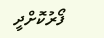ފޯރުކޮށްދީ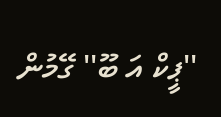''ޕީކް އަ ބޫ'' ގޭމުން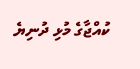ކުއްޖާގެ މުޅި ދުނިޔެ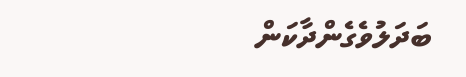ބަދަލުވެގެންދާކަން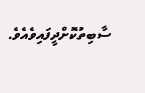ސާބިތުކޮށްދީފައިވެއެވެ.